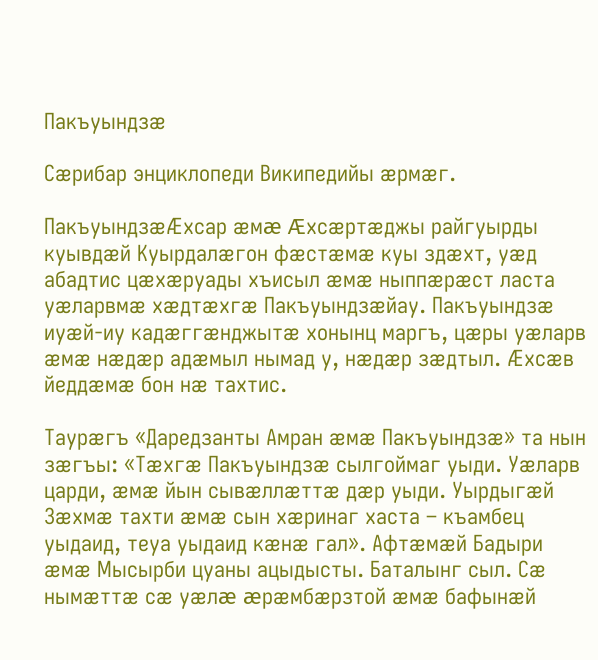Пакъуындзæ

Сæрибар энциклопеди Википедийы æрмæг.

ПакъуындзæÆхсар æмæ Æхсæртæджы райгуырды куывдæй Куырдалæгон фæстæмæ куы здæхт, уæд абадтис цæхæруады хъисыл æмæ ныппæрæст ласта уæларвмæ хæдтæхгæ Пакъуындзæйау. Пакъуындзæ иуæй-иу кадæггæнджытæ хонынц маргъ, цæры уæларв æмæ нæдæр адæмыл нымад у, нæдæр зæдтыл. Æхсæв йеддæмæ бон нæ тахтис.

Таурæгъ «Даредзанты Амран æмæ Пакъуындзæ» та нын зæгъы: «Тæхгæ Пакъуындзæ сылгоймаг уыди. Уæларв царди, æмæ йын сывæллæттæ дæр уыди. Уырдыгæй Зæхмæ тахти æмæ сын хæринаг хаста – къамбец уыдаид, теуа уыдаид кæнæ гал». Афтæмæй Бадыри æмæ Мысырби цуаны ацыдысты. Баталынг сыл. Сæ нымæттæ сæ уæлæ æрæмбæрзтой æмæ бафынæй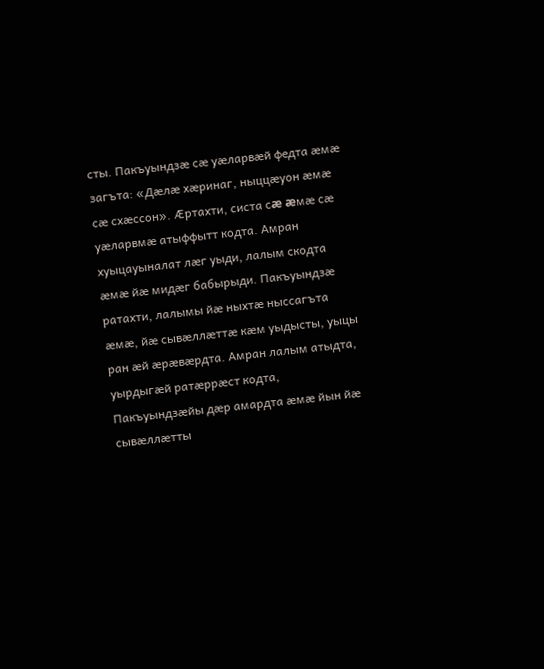сты. Пакъуындзæ сæ уæларвæй федта æмæ загъта: «Дæлæ хæринаг, ныццæуон æмæ сæ схæссон». Æртахти, систа сæ æмæ сæ уæларвмæ атыффытт кодта. Амран хуыцауыналат лæг уыди, лалым скодта æмæ йæ мидæг бабырыди. Пакъуындзæ ратахти, лалымы йæ ныхтæ ныссагъта æмæ, йæ сывæллæттæ кæм уыдысты, уыцы ран æй æрæвæрдта. Амран лалым атыдта, уырдыгæй ратæррæст кодта, Пакъуындзæйы дæр амардта æмæ йын йæ сывæллæтты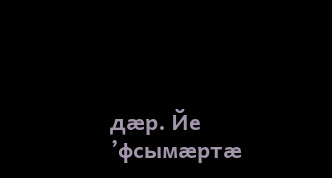дæр. Йе ’фсымæртæ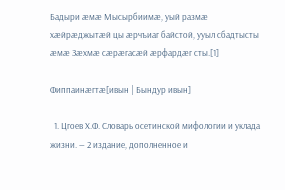Бадыри æмæ Мысырбиимæ, уый размæ хæйрæджытæй цы æрчъиаг байстой, ууыл сбадтысты æмæ Зæхмæ сæрæгасæй æрфардæг сты.[1]

Фиппаинæгтæ[ивын | Бындур ивын]

  1. Цгоев Х.Ф. Словарь осетинской мифологии и уклада жизни. — 2 издание, дополненное и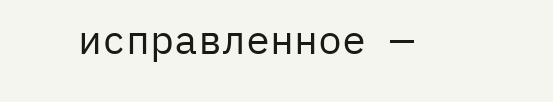исправленное —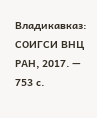Владикавказ: СОИГСИ ВНЦ РАН, 2017. — 753 с.